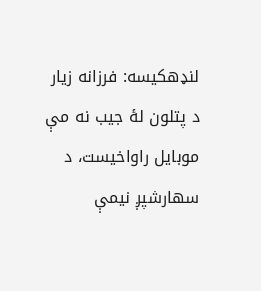لنډهکيسه: فرزانه زيار
د پتلون لۀ جيب نه مې موبايل راواخيست، د سهارشپږ نيمې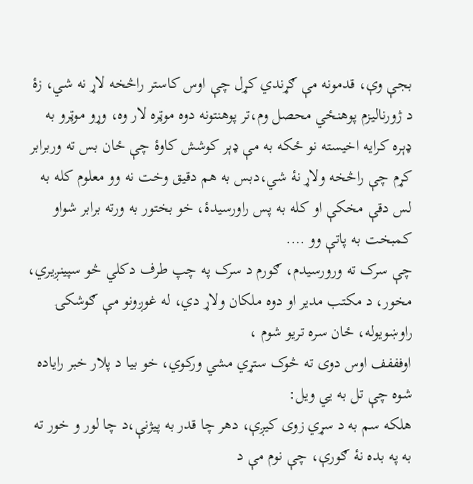بجې وې، قدمونه مې ګړندي کړل چې اوس کاستر راڅخه لاړ نه شي، زۀ د ژورناليزم پوهنځي محصل وم،تر پوهنتونه دوه موټره لار وه، وړو موټرو به ډېره کرايه اخيسته نو ځکه به مې ډېر کوشش کاوۀ چې ځان بس ته وربرابر کړم چې راڅخه ولاړ نۀ شي،دبس به هم دقيق وخت نه وو معلوم کله به لس دقې مخکې او کله به پس راورسيدۀ، خو بختور به ورته برابر شواو کمبخت به پاتې وو ….
چې سرک ته ورورسيدم، ګورم د سرک په چپ طرف دکلي څو سپينږيري، مخور، د مکتب مدير او دوه ملکان ولاړ دي، له غوږونو مې ګوشکۍ راوښويوله، ځان سره تريو شوم ،
اوفففف اوس دوی ته څوک ستړي مشي ورکوي، خو بیا د پلار خبر راياده شوه چې تل به يي ويل:
هلکه سم به د سړي زوی کيږې، دهر چا قدر به پيژنې،د چا لور و خور ته به په بده نۀ ګورې، چې نوم مې د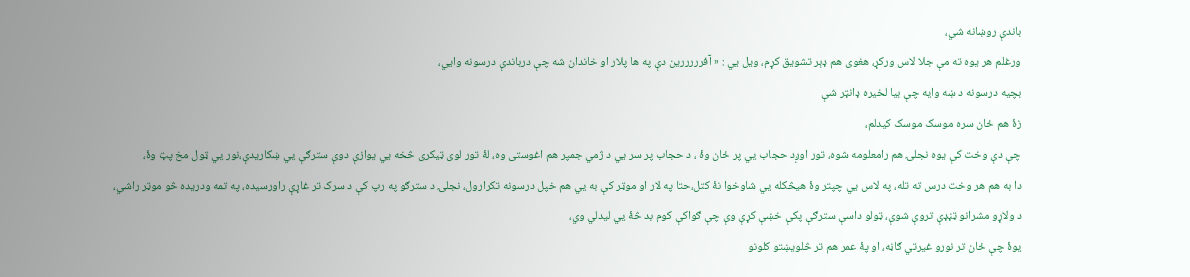باندې روښانه شي،
ورغلم هر يوه ته مې جلا لاس ورکړ، هغوی هم ډېر تشويق کړم، ويل يي : « آفرررررين دې په ها پلار او خاندان شه چې درباندې درسونه وايي،
بچيه درسونه د ښه وايه چې بیا لخيره ډانټر شې
زۀ هم ځان سره موسک موسک کيدلم،
چې دې وخت کې يوه نجلۍ هم رامعلومه شوه، تور اوږد حجاب يي پر ځان وۀ ، د حجاب پر سر يي د ژمي جمپر هم اغوستی وه، لۀ تور لوی ټيکری څخه يي يوازې دوې سترګې يي ښکاريدې،نور يي ټول مخ پټ وۀ،
دا به هم هر وخت درس ته تله، په لاس يي چپتر وۀ هيڅکله يي شاوخوا نۀ کتل،حتا په لار او موټر کې به يي هم خپل درسونه تکرارول، نجلۍ د سترګو په رپ کې د سرک تر غاړې راورسيده، په تمه ودريده څو موټر راشي،
د ولاړو مشرانو ټڼډې تروې شوې، ټولو داسې سترګې پکې خښې کړې وې چې ګواکې کوم بد څۀ يي ليدلي وي،
يوۀ چې ځان تر نورو غيرتي ګاڼه، او پۀ عمر هم تر څلويښتو کلونو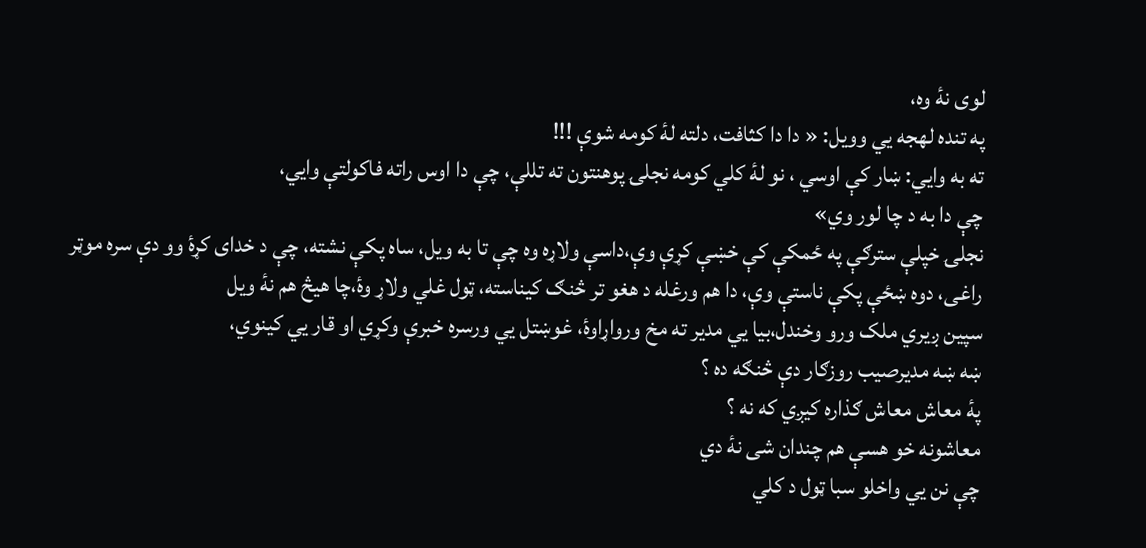لوی نۀ وه،
په تنده لهجه يي وويل: « دا دا کثافت، دلته لۀ کومه شوې !!!
ته به وايي: ښار کې اوسي ، نو لۀ کلي کومه نجلۍ پوهنتون ته تللې، چې دا اوس راته فاکولتې وايي،
چې دا به د چا لور وي»
نجلۍ خپلې سترګې په ځمکې کې خښې کړې وې،داسې ولاړه وه چې تا به ويل، ساه پکې نشته، چې د خدای کړۀ وو دې سره موټر راغی، دوه ښځې پکې ناستې وې، دا هم ورغله د هغو تر څنګ کيناسته، ټول غلي ولاړ وۀ،چا هيڅ هم نۀ ويل
سپين ږيري ملک ورو وخندل،بیا يي مدير ته مخ ورواړاوۀ، غوښتل يي ورسره خبرې وکړي او قار يي کينوي،
ښه ښه مديرصيب روزګار دې څنګه ده ؟
پۀ معاش معاش ګذاره کيږي که نه ؟
معاشونه خو هسې هم چندان شی نۀ دي
چې نن يي واخلو سبا ټول د کلي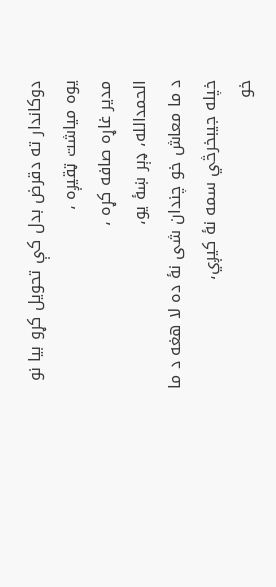دوکاندار ته دقرض بدل کې تحويل کړو بیا نو يوه مياشت ټقيږه ،
مدير غاړه صافه کړه ،
الحمدالله، ډېر ښۀ يو،
د ما معاش خو چندان شی نۀ ده لا هغه د ما خپله جيبخرڅي سمه نۀ کيږي،
خو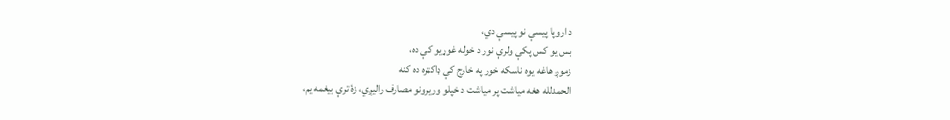د اروپا پيسې نو پيسې دي،
بس يو کس پکې ولرې نور د خوله غوړيو کې ده،
زموږ هاغه يوه ناسکه خور په خارج کې ډاکټره ده کنه
الحمدلله هغه میاشت پر مياشت د خپلو وريرونو مصارف راليږي، زۀ ترې بيغمه يم،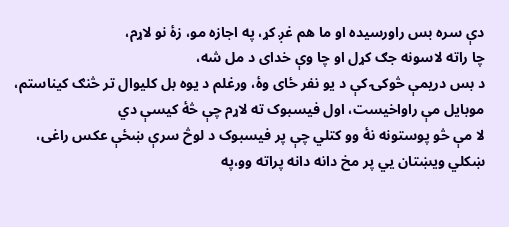دې سره بس راورسيده او ما هم غږ کړ، په اجازه مو، زۀ نو لاړم،
چا راته لاسونه جګ کړل او چا وې خدای د مل شه،
د بس دريمې څوکۍ کې د يو نفر ځای وۀ، ورغلم د يوه بل کليوال تر څنګ کيناستم،
موبايل مې راواخيست، اول فيسبوک ته لاړم چې څۀ کيسې دي
لا مې څو پوستونه نۀ وو کتلي چې پر فيسبوک د لوڅ سرې ښځې عکس راغی، ښکلي ويښتان يي پر مخ دانه دانه پراته وو،په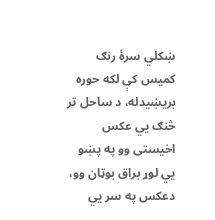ښکلي سرۀ رنګ کميس کې لکه حوره بريښيدله، د ساحل تر څنګ يي عکس اخيستی وو په پښو يي لوړ براق بوټان وو،
دعکس په سر يي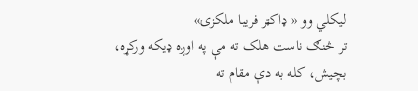ليکلي وو « ډاکټر فريبا ملکزۍ»
تر څنګ ناست هلک ته مې په اوږه ډيکه ورکړه،
بچيش، کله به دې مقام ته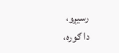رسيږو،
دا ګوره،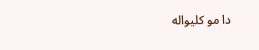دا مو کليواله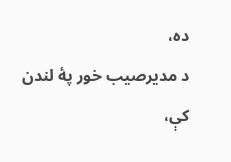ده،
د مديرصيب خور پۀ لندن کې،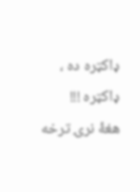ډاکټره ده ، ډاکټره !!!
هغۀ نرۍ ترخه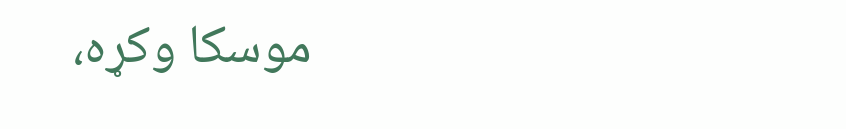موسکا وکړه،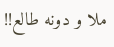ملا و دونه طالع!!